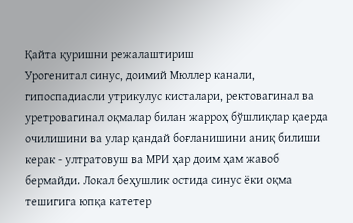Қайта қуришни режалаштириш
Урогенитал синус, доимий Мюллер канали, гипоспадиасли утрикулус кисталари, ректовагинал ва уретровагинал оқмалар билан жарроҳ бўшлиқлар қаерда очилишини ва улар қандай боғланишини аниқ билиши керак - ултратовуш ва МРИ ҳар доим ҳам жавоб бермайди. Локал беҳушлик остида синус ёки оқма тешигига юпқа катетер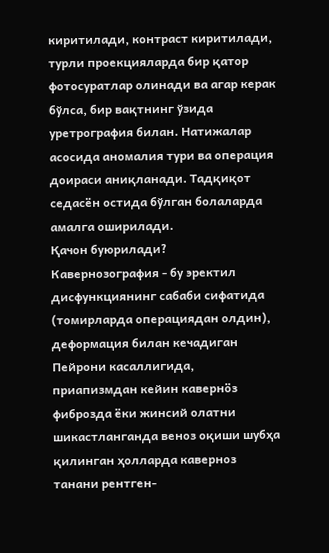киритилади, контраст киритилади, турли проекцияларда бир қатор фотосуратлар олинади ва агар керак бўлса, бир вақтнинг ўзида уретрография билан. Натижалар асосида аномалия тури ва операция доираси аниқланади. Тадқиқот седасён остида бўлган болаларда амалга оширилади.
Қачон буюрилади?
Кавернозография - бу эректил дисфункциянинг сабаби сифатида (томирларда операциядан олдин), деформация билан кечадиган Пейрони касаллигида, приапизмдан кейин кавернöз фиброзда ёки жинсий олатни шикастланганда веноз оқиши шубҳа қилинган ҳолларда каверноз танани рентген-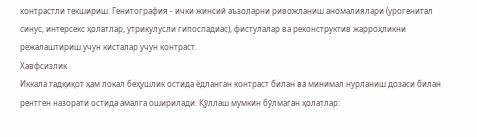контрастли текшириш. Генитография - ички жинсий аъзоларни ривожланиш аномалиялари (урогенитал синус, интерсекс ҳолатлар, утрикулусли гипоспадиас), фистулалар ва реконструктив жарроҳликни режалаштириш учун кисталар учун контраст.
Хавфсизлик
Иккала тадқиқот ҳам локал беҳушлик остида ёдланган контраст билан ва минимал нурланиш дозаси билан рентген назорати остида амалга оширилади. Қўллаш мумкин бўлмаган ҳолатлар: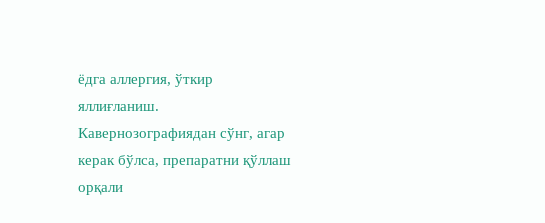ёдга аллергия, ўткир яллиғланиш. Кавернозографиядан сўнг, агар керак бўлса, препаратни қўллаш орқали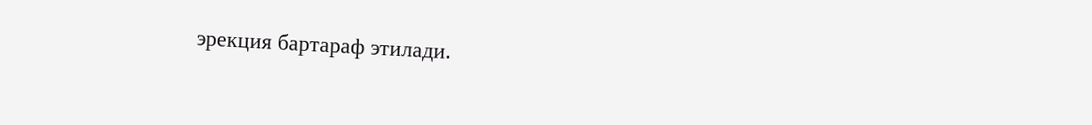эрекция бартараф этилади.